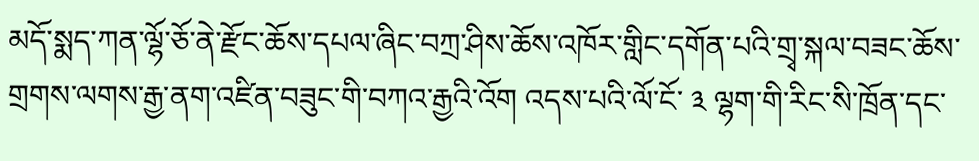མདོ་སྨད་ཀན་ལྷོ་ཅོ་ནེ་རྫོང་ཆོས་དཔལ་ཞིང་བཀྲ་ཤིས་ཆོས་འཁོར་གླིང་དགོན་པའི་གྲྭ་སྐལ་བཟང་ཆོས་གྲགས་ལགས་རྒྱ་ནག་འཛིན་བཟུང་གི་བཀའ་རྒྱའི་འོག འདས་པའི་ལོ་ངོ་ ༣ ལྷག་གི་རིང་སི་ཁྲོན་དང་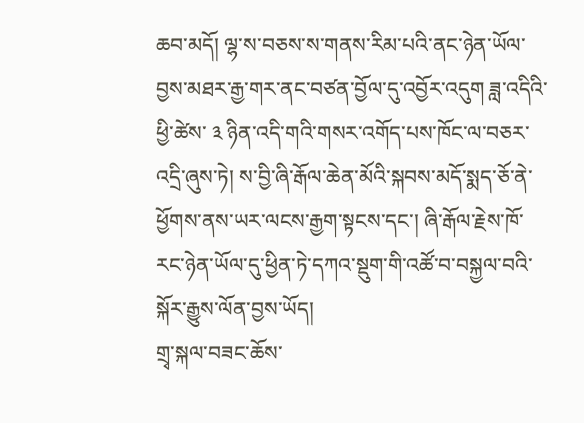ཆབ་མདོ། ལྷ་ས་བཅས་ས་གནས་རིམ་པའི་ནང་ཉེན་ཡོལ་བྱས་མཐར་རྒྱ་གར་ནང་བཙན་བྱོལ་དུ་འབྱོར་འདུག ཟླ་འདིའི་ཕྱི་ཚེས་ ༣ ཉིན་འདི་གའི་གསར་འགོད་པས་ཁོང་ལ་བཅར་འདྲི་ཞུས་ཏེ། ས་བྱི་ཞི་རྒོལ་ཆེན་མོའི་སྐབས་མདོ་སྨད་ཅོ་ནེ་ཕྱོགས་ནས་ཡར་ལངས་རྒྱག་སྟངས་དང་། ཞི་རྒོལ་རྗེས་ཁོ་རང་ཉེན་ཡོལ་དུ་ཕྱིན་ཏེ་དཀའ་སྡུག་གི་འཚོ་བ་བསྐྱལ་བའི་སྐོར་རྒྱུས་ལོན་བྱས་ཡོད།
གྲྭ་སྐལ་བཟང་ཆོས་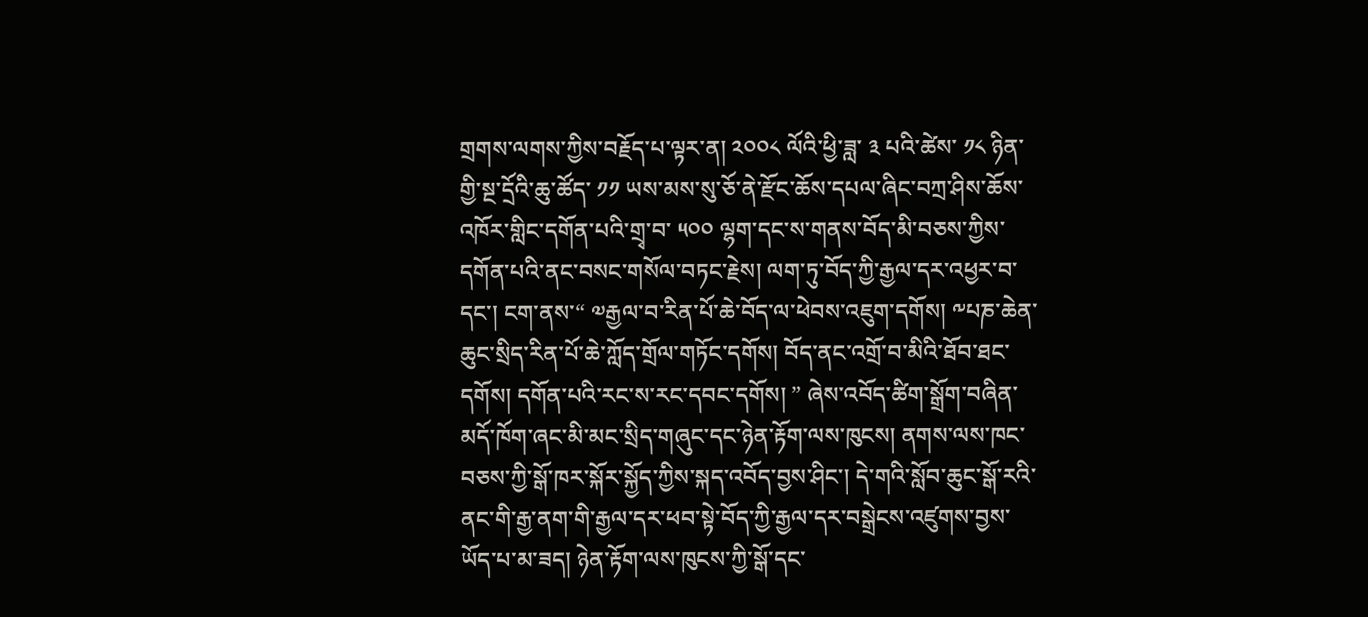གྲགས་ལགས་ཀྱིས་བརྗོད་པ་ལྟར་ན། ༢༠༠༨ ལོའི་ཕྱི་ཟླ་ ༣ པའི་ཚེས་ ༡༨ ཉིན་གྱི་སྔ་དྲོའི་ཆུ་ཚོད་ ༡༡ ཡས་མས་སུ་ཅོ་ནེ་རྫོང་ཆོས་དཔལ་ཞིང་བཀྲ་ཤིས་ཆོས་འཁོར་གླིང་དགོན་པའི་གྲྭ་བ་ ༥༠༠ ལྷག་དང་ས་གནས་བོད་མི་བཅས་ཀྱིས་དགོན་པའི་ནང་བསང་གསོལ་བཏང་རྗེས། ལག་ཏུ་བོད་ཀྱི་རྒྱལ་དར་འཕྱར་བ་དང་། ངག་ནས་“ ༧རྒྱལ་བ་རིན་པོ་ཆེ་བོད་ལ་ཕེབས་འཇུག་དགོས། ༸པཎ་ཆེན་ཆུང་སྲིད་རིན་པོ་ཆེ་ཀློད་གྲོལ་གཏོང་དགོས། བོད་ནང་འགྲོ་བ་མིའི་ཐོབ་ཐང་དགོས། དགོན་པའི་རང་ས་རང་དབང་དགོས། ” ཞེས་འབོད་ཚིག་སྒྲོག་བཞིན་མདོ་ཁོག་ཞང་མི་མང་སྲིད་གཞུང་དང་ཉེན་རྟོག་ལས་ཁུངས། ནགས་ལས་ཁང་བཅས་ཀྱི་སྒོ་ཁར་སྐོར་སྐྱོད་ཀྱིས་སྐད་འབོད་བྱས་ཤིང་། དེ་གའི་སློབ་ཆུང་སྒོ་རའི་ནང་གི་རྒྱ་ནག་གི་རྒྱལ་དར་ཕབ་སྟེ་བོད་ཀྱི་རྒྱལ་དར་བསྒྲེངས་འཛུགས་བྱས་ཡོད་པ་མ་ཟད། ཉེན་རྟོག་ལས་ཁུངས་ཀྱི་སྒོ་དང་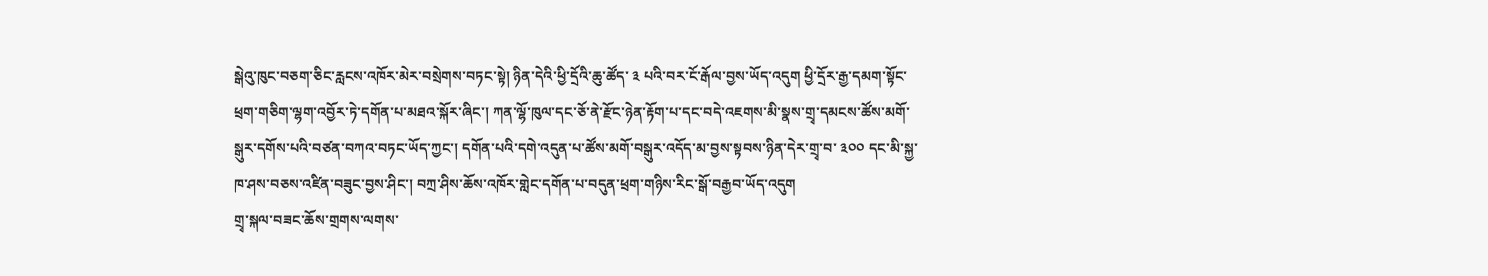སྒེའུ་ཁུང་བཅག་ཅིང་རླངས་འཁོར་མེར་བསྲེགས་བཏང་སྟེ། ཉིན་དེའི་ཕྱི་དྲོའི་ཆུ་ཚོད་ ༣ པའི་བར་ངོ་རྒོལ་བྱས་ཡོད་འདུག ཕྱི་དྲོར་རྒྱ་དམག་སྟོང་ཕྲག་གཅིག་ལྷག་འབྱོར་ཏེ་དགོན་པ་མཐའ་སྐོར་ཞིང་། ཀན་ལྷོ་ཁུལ་དང་ཅོ་ནེ་རྫོང་ཉེན་རྟོག་པ་དང་བདེ་འཇགས་མི་སྣས་གྲྭ་དམངས་ཚོས་མགོ་སྒུར་དགོས་པའི་བཙན་བཀའ་བཏང་ཡོད་ཀྱང་། དགོན་པའི་དགེ་འདུན་པ་ཚོས་མགོ་བསྒུར་འདོད་མ་བྱས་སྟབས་ཉིན་དེར་གྲྭ་བ་ ༣༠༠ དང་མི་སྐྱ་ཁ་ཤས་བཅས་འཛིན་བཟུང་བྱས་ཤིང་། བཀྲ་ཤིས་ཆོས་འཁོར་གླེང་དགོན་པ་བདུན་ཕྲག་གཉིས་རིང་སྒོ་བརྒྱབ་ཡོད་འདུག
གྲྭ་སྐལ་བཟང་ཆོས་གྲགས་ལགས་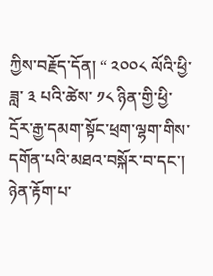ཀྱིས་བརྗོད་དོན། “ ༢༠༠༨ ལོའི་ཕྱི་ཟླ་ ༣ པའི་ཚེས་ ༡༨ ཉིན་གྱི་ཕྱི་དྲོར་རྒྱ་དམག་སྟོང་ཕྲག་ལྷག་གིས་དགོན་པའི་མཐའ་བསྐོར་བ་དང་། ཉེན་རྟོག་པ་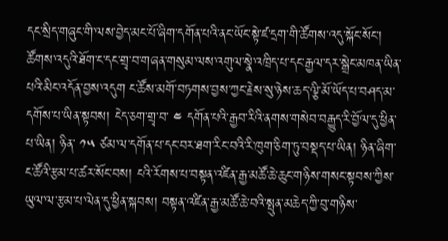དང་སྲིད་གཞུང་གི་ལས་བྱེད་མང་པོ་ཞིག་དགོན་པའི་ནང་ཡོང་སྟེ་ཛ་དྲག་གི་ཚོགས་འདུ་སྐོང་སོང་། ཚོགས་འདུའི་ཐོག་ང་དང་གྲྭ་བ་གཞན་གསུམ་ལས་འགུལ་སྣེ་འཁྲིད་པ་དང་རྒྱལ་དར་སྒྲེང་མཁན་ཡིན་པའི་མིང་འདོན་བྱས་འདུག ང་ཚོས་མགོ་བཏགས་བྱས་ཀྱང་རྗེས་སུ་ཉེས་ཆད་ལྕི་མོ་ཡོད་པ་བཤད་མ་དགོས་པ་ཡིན་སྟབས། ངེད་ཅག་གྲྭ་བ་ ༤ དགོན་པའི་རྒྱབ་རིའི་ནགས་གསེབ་བརྒྱུད་རི་བྱོལ་དུ་ཕྱིན་པ་ཡིན། ཉིན་ ༡༥ ཙམ་ལ་དགོན་པ་དང་བར་ཐག་རིང་བའི་རི་ཁུག་ཅིག་ཏུ་བསྡད་པ་ཡིན། ཉིན་ཞིག་ང་ཚོའི་རྩམ་པ་ཚར་སོང་བས། ངའི་རོགས་པ་བསྟན་འཛིན་རྒྱ་མཚོ་ཆེ་ཆུང་གཉིས་གསང་སྟབས་ཀྱིས་ཡུལ་ལ་རྩམ་པ་ལེན་དུ་ཕྱིན་སྐབས། བསྟན་འཛིན་རྒྱ་མཚོ་ཆེ་བའི་སྤུན་མཆེད་ཀྱི་བུ་གཉིས་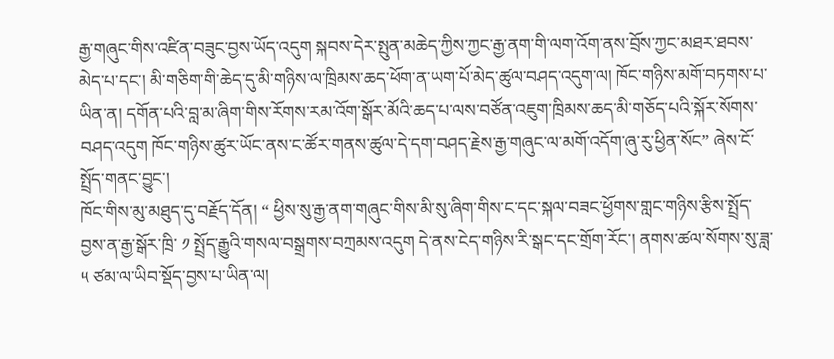རྒྱ་གཞུང་གིས་འཛིན་བཟུང་བྱས་ཡོད་འདུག སྐབས་དེར་སྤུན་མཆེད་ཀྱིས་ཀྱང་རྒྱ་ནག་གི་ལག་འོག་ནས་བྲོས་ཀྱང་མཐར་ཐབས་མེད་པ་དང་། མི་གཅིག་གི་ཆེད་དུ་མི་གཉིས་ལ་ཁྲིམས་ཆད་ཕོག་ན་ཡག་པོ་མེད་ཚུལ་བཤད་འདུག་ལ། ཁོང་གཉིས་མགོ་བཏགས་པ་ཡིན་ན། དགོན་པའི་བླ་མ་ཞིག་གིས་རོགས་རམ་འོག་སྒོར་མོའི་ཆད་པ་ལས་བཙོན་འཇུག་ཁྲིམས་ཆད་མི་གཅོད་པའི་སྐོར་སོགས་བཤད་འདུག ཁོང་གཉིས་ཚུར་ཡོང་ནས་ང་ཚོར་གནས་ཚུལ་དེ་དག་བཤད་རྗེས་རྒྱ་གཞུང་ལ་མགོ་འདོག་ཞུ་རུ་ཕྱིན་སོང” ཞེས་ངོ་སྤྲོད་གནང་བྱུང་།
ཁོང་གིས་མུ་མཐུད་དུ་བརྗོད་དོན། “ ཕྱིས་སུ་རྒྱ་ནག་གཞུང་གིས་མི་སུ་ཞིག་གིས་ང་དང་སྐལ་བཟང་ཕྱོགས་གླང་གཉིས་རྩིས་སྤྲོད་བྱས་ན་རྒྱ་སྒོར་ཁྲི་ ༡ སྤྲོད་རྒྱུའི་གསལ་བསྒྲགས་བཀྲམས་འདུག དེ་ནས་ངེད་གཉིས་རི་སྒང་དང་གྲོག་རོང་། ནགས་ཚལ་སོགས་སུ་ཟླ་ ༥ ཙམ་ལ་ཡིབ་སྡོད་བྱས་པ་ཡིན་ལ།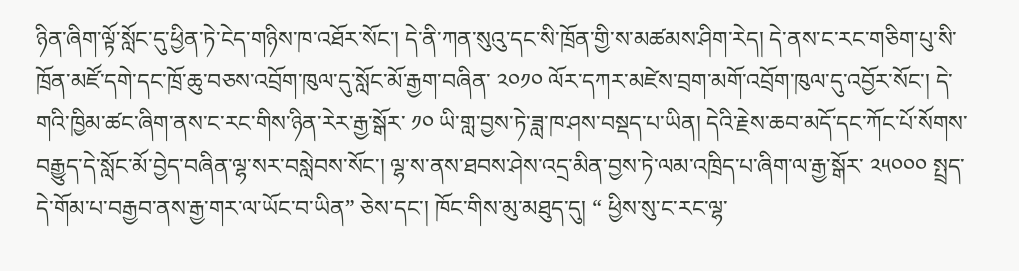ཉིན་ཞིག་ལྟོ་སློང་དུ་ཕྱིན་ཏེ་ངེད་གཉིས་ཁ་འཐོར་སོང་། དེ་ནི་ཀན་སུའུ་དང་སི་ཁྲོན་གྱི་ས་མཚམས་ཤིག་རེད། དེ་ནས་ང་རང་གཅིག་པུ་སི་ཁྲོན་མཛོ་དགེ་དང་ཁྲོ་ཆུ་བཅས་འབྲོག་ཁུལ་དུ་སློང་མོ་རྒྱག་བཞིན་ ༢༠༡༠ ལོར་དཀར་མཛེས་བྲག་མགོ་འབྲོག་ཁུལ་དུ་འབྱོར་སོང་། དེ་གའི་ཁྱིམ་ཚང་ཞིག་ནས་ང་རང་གིས་ཉིན་རེར་རྒྱ་སྒོར་ ༡༠ ཡི་གླ་བྱས་ཏེ་ཟླ་ཁ་ཤས་བསྡད་པ་ཡིན། དེའི་རྗེས་ཆབ་མདོ་དང་ཀོང་པོ་སོགས་བརྒྱུད་དེ་སློང་མོ་བྱེད་བཞིན་ལྷ་སར་བསླེབས་སོང་། ལྷ་ས་ནས་ཐབས་ཤེས་འདྲ་མིན་བྱས་ཏེ་ལམ་འཁྲིད་པ་ཞིག་ལ་རྒྱ་སྒོར་ ༢༥༠༠༠ སྤྲད་དེ་གོམ་པ་བརྒྱབ་ནས་རྒྱ་གར་ལ་ཡོང་བ་ཡིན” ཅེས་དང་། ཁོང་གིས་མུ་མཐུད་དུ། “ ཕྱིས་སུ་ང་རང་ལྷ་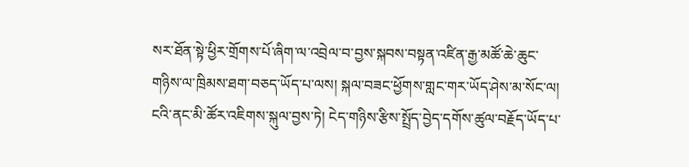སར་ཐོན་སྟེ་ཕྱིར་གྲོགས་པོ་ཞིག་ལ་འབྲེལ་བ་བྱས་སྐབས་བསྟན་འཛིན་རྒྱ་མཚོ་ཆེ་ཆུང་གཉིས་ལ་ཁྲིམས་ཐག་བཅད་ཡོད་པ་ལས། སྐལ་བཟང་ཕྱོགས་གླང་གར་ཡོད་ཤེས་མ་སོང་ལ། ངའི་ནང་མི་ཚོར་འཇིགས་སྐུལ་བྱས་ཏེ། ངེད་གཉིས་རྩིས་སྤྲོད་བྱེད་དགོས་ཚུལ་བརྗོད་ཡོད་པ་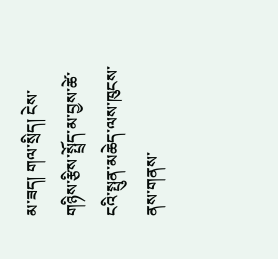མ་ཟད། གལ་སྲིད། ངེས་གཉིས་རྩིས་སྤྲོད་མ་བྱས་ཚེ་ངའི་སྤུན་མཆེད་ལས་ཁུངས་ནས་གནས་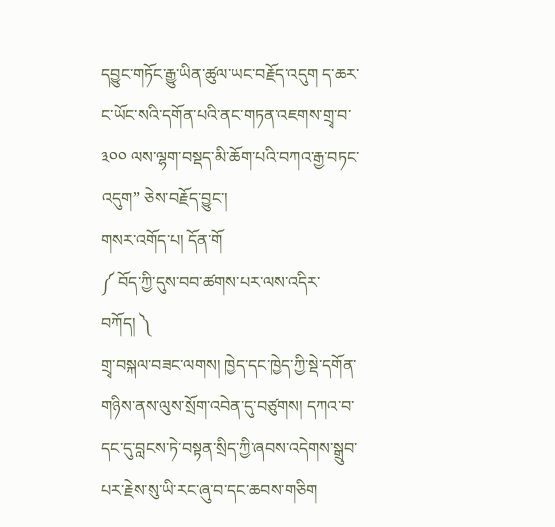དབྱུང་གཏོང་རྒྱུ་ཡིན་ཚུལ་ཡང་བརྗོད་འདུག ད་ཆར་ང་ཡོང་སའི་དགོན་པའི་ནང་གཏན་འཇགས་གྲྭ་བ་ ༣༠༠ ལས་ལྷག་བསྡད་མི་ཆོག་པའི་བཀའ་རྒྱ་བཏང་འདུག” ཅེས་བརྗོད་བྱུང་།
གསར་འགོད་པ། དོན་གོ
༼ བོད་ཀྱི་དུས་བབ་ཚགས་པར་ལས་འདིར་བཀོད། ༽
གྲྭ་བསྐལ་བཟང་ལགས། ཁྱེད་དང་ཁྱེད་ཀྱི་སྡེ་དགོན་གཉིས་ནས་ལུས་སྲོག་འབེན་དུ་བཙུགས། དཀའ་བ་དང་དུ་བླངས་ཏེ་བསྟན་སྲིད་ཀྱི་ཞབས་འདེགས་སྒྲུབ་པར་རྗེས་སུ་ཡི་རང་ཞུ་བ་དང་ཆབས་གཅིག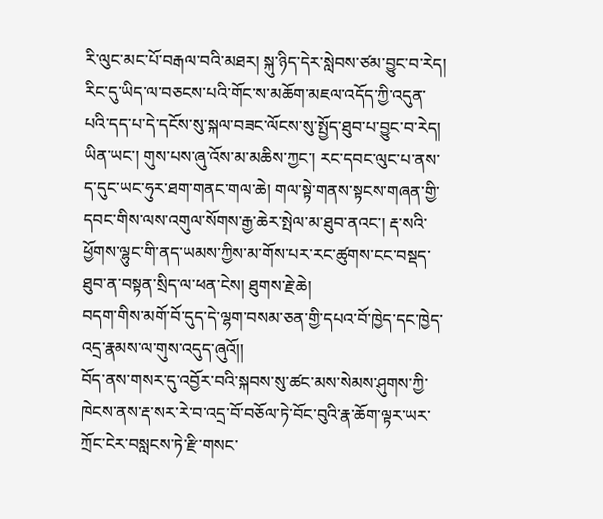རི་ལུང་མང་པོ་བརྒལ་བའི་མཐར། སྐུ་ཉིད་དེར་སླེབས་ཙམ་བྱུང་བ་རེད། རིང་དུ་ཡིད་ལ་བཅངས་པའི་གོང་ས་མཆོག་མཇལ་འདོད་ཀྱི་འདུན་པའི་དད་པ་དེ་དངོས་སུ་སྐལ་བཟང་ལོངས་སུ་སྤྱོད་ཐུབ་པ་བྱུང་བ་རེད། ཡིན་ཡང་། གུས་པས་ཞུ་འོས་མ་མཆིས་ཀྱང་། རང་དབང་ལུང་པ་ནས་ད་དུང་ཡང་ཧུར་ཐག་གནང་གལ་ཆེ། གལ་སྟེ་གནས་སྟངས་གཞན་གྱི་དབང་གིས་ལས་འགུལ་སོགས་རྒྱ་ཆེར་སྤེལ་མ་ཐུབ་ནའང་། རྡ་སའི་ཕྱོགས་ལྷུང་གི་ནད་ཡམས་ཀྱིས་མ་གོས་པར་རང་ཚུགས་ངང་བསྡད་ཐུབ་ན་བསྟན་སྲིད་ལ་ཕན་ངེས། ཐུགས་རྗེ་ཆེ།
བདག་གིས་མགོ་བོ་དུད་དེ་ལྷག་བསམ་ཅན་གྱི་དཔའ་བོ་ཁྱེད་དང་ཁྱེད་འདྲ་རྣམས་ལ་གུས་འདུད་ཞུའོ།།
བོད་ནས་གསར་དུ་འབྱོར་བའི་སྐབས་སུ་ཚང་མས་སེམས་ཤུགས་ཀྱི་ཁེངས་ནས་རྡ་སར་རེ་བ་འདྲ་བོ་བཅོལ་ཏེ་བོང་བུའི་རྣ་ཆོག་ལྟར་ཡར་ཀྲོང་ངེར་བསླངས་ཏེ་རྫི་གསང་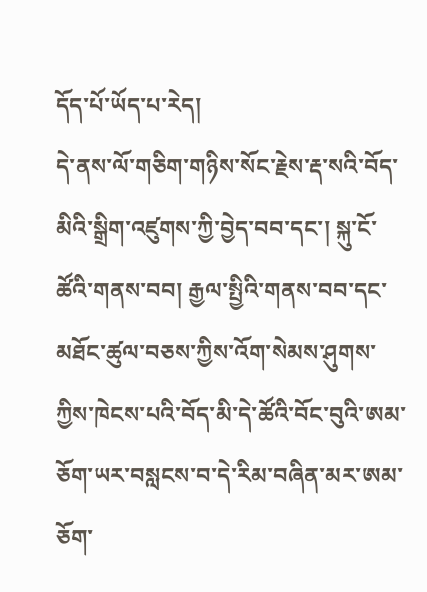དོད་པོ་ཡོད་པ་རེད།
དེ་ནས་ལོ་གཅིག་གཉིས་སོང་རྗེས་རྡ་སའི་བོད་མིའི་སྒྲིག་འཛུགས་ཀྱི་བྱེད་བབ་དང་། སྐུ་ངོ་ཚོའི་གནས་བབ། རྒྱལ་སྤྱིའི་གནས་བབ་དང་མཐོང་ཚུལ་བཅས་ཀྱིས་འོག་སེམས་ཤུགས་ཀྱིས་ཁེངས་པའི་བོད་མི་དེ་ཚོའི་བོང་བུའི་ཨམ་ཅོག་ཡར་བསླངས་བ་དེ་རིམ་བཞིན་མར་ཨམ་ཅོག་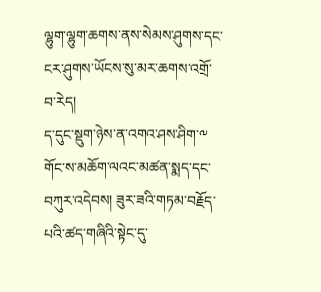ལྷུག་ལྷུག་ཆགས་ནས་སེམས་ཤུགས་དང་ངར་ཤུགས་ཡོངས་སུ་མར་ཆགས་འགྲོ་བ་རེད།
ད་དུང་སྡུག་ཉེས་ན་འགའ་ཤས་ཤིག་༸ གོང་ས་མཆོག་ལའང་མཚན་སྨད་དང་བཀུར་འདེབས། ཟུར་ཟའི་གཏམ་བརྗོད་པའི་ཚད་གཞིའི་སྟེང་དུ་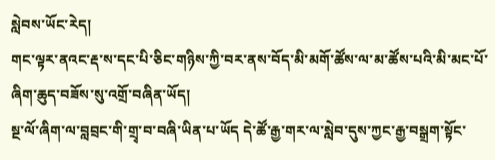སླེབས་ཡོང་རེད།
གང་ལྟར་ནའང་རྡ་ས་དང་པི་ཅིང་གཉིས་ཀྱི་བར་ནས་བོད་མི་མགོ་ཚོས་ལ་མ་ཚོས་པའི་མི་མང་པོ་ཞིག་ཆུད་བཟོས་སུ་འགྲོ་བཞིན་ཡོད།
སྔ་ལོ་ཞིག་ལ་བླབྲང་གི་གྲྭ་བ་བཞི་ཡིན་པ་ཡོད དེ་ཚོ་རྒྱ་གར་ལ་སླེབ་དུས་ཀྱང་རྒྱ་བསྒྲག་སྟོང་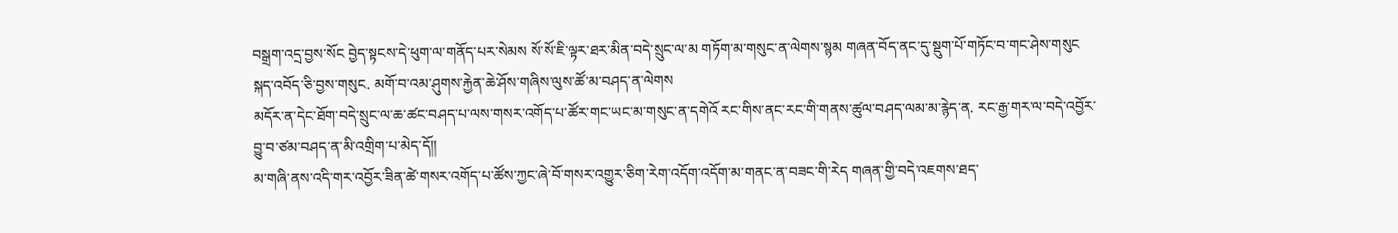བསྒྲག་འདྲ་བྱས་སོང བྱེད་སྟངས་དེ་ཕུག་ལ་གནོད་པར་སེམས སོ་སོ་ཇི་ལྟར་ཐར་མིན་བདེ་སྲུང་ལ་མ གཏོག་མ་གསུང་ན་ལེགས་སྙམ གཞན་བོད་ནང་དུ་སྡུག་པོ་གཏོང་བ་གང་ཤེས་གསུང སྐད་འབོད་ཅི་བྱས་གསུང. མགོ་བ་འམ་ཤུགས་རྐྱེན་ཆེ་ཤོས་གཞིས་ལུས་ཚོ་མ་བཤད་ན་ལེགས
མདོར་ན་དེང་ཐོག་བདེ་སྲུང་ལ་ཆ་ཚང་བཤད་པ་ལས་གསར་འགོད་པ་ཚོར་གང་ཡང་མ་གསུང་ན་དགེའོ རང་གིས་ནང་རང་གི་གནས་ཚུལ་བཤད་ལམ་མ་རྙེད་ན. རང་རྒྱ་གར་ལ་བདེ་འབྱོར་བྱུ་བ་ཙམ་བཤད་ན་མི་འགྲིག་པ་མེད་དོ།།
མ་གཞི་ནས་འདི་གར་འབྱོར་ཟིན་ཚེ་གསར་འགོད་པ་ཚོས་ཀྱང་ཞེ་བོ་གསར་འགྱུར་ཅིག་རེག་འདོག་འདོག་མ་གནང་ན་བཟང་གི་རེད གཞན་གྱི་བདེ་འཇགས་ཐད་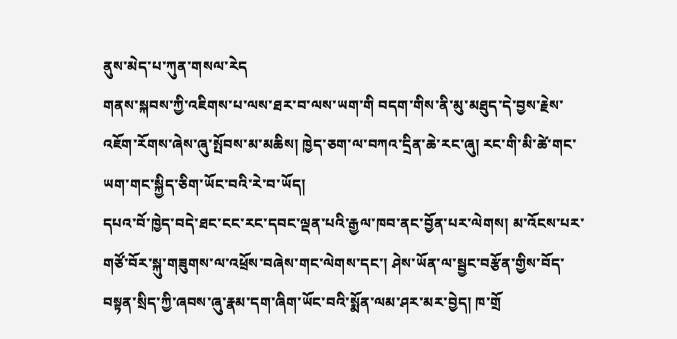ནུས་མེད་པ་ཀུན་གསལ་རེད
གནས་སྐབས་ཀྱི་འཇིགས་པ་ལས་ཐར་བ་ལས་ཡག་གི བདག་གིས་ནི་མུ་མཐུད་དེ་བྱས་རྗེས་འཇོག་རོགས་ཞེས་ཞུ་སྤོབས་མ་མཆིས། ཁྱེད་ཅག་ལ་བཀའ་དྲིན་ཆེ་རང་ཞུ། རང་གི་མི་ཚེ་གང་ཡག་གང་སྐྱིད་ཅིག་ཡོང་བའི་རེ་བ་ཡོད།
དཔའ་བོ་ཁྱེད་བདེ་ཐང་ངང་རང་དབང་ལྡན་པའི་རྒྱལ་ཁབ་ནང་བྱོན་པར་ལེགས། མ་འོངས་པར་གཙོ་བོར་སྐུ་གཟུགས་ལ་འཕྲོས་བཞེས་གང་ལེགས་དང་། ཤེས་ཡོན་ལ་སྦྱང་བརྩོན་གྱིས་བོད་བསྟན་སྲིད་ཀྱི་ཞབས་ཞུ་རྣམ་དག་ཞིག་ཡོང་བའི་སྨོན་ལམ་ཤར་མར་བྱེད། ཁ་གྲོ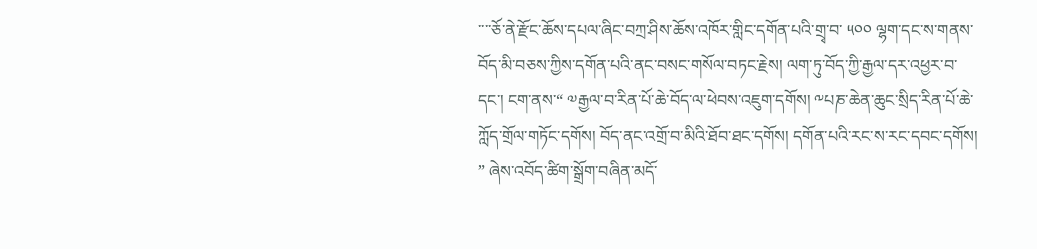་་་་ཅོ་ནེ་རྫོང་ཆོས་དཔལ་ཞིང་བཀྲ་ཤིས་ཆོས་འཁོར་གླིང་དགོན་པའི་གྲྭ་བ་ ༥༠༠ ལྷག་དང་ས་གནས་བོད་མི་བཅས་ཀྱིས་དགོན་པའི་ནང་བསང་གསོལ་བཏང་རྗེས། ལག་ཏུ་བོད་ཀྱི་རྒྱལ་དར་འཕྱར་བ་དང་། ངག་ནས་“ ༧རྒྱལ་བ་རིན་པོ་ཆེ་བོད་ལ་ཕེབས་འཇུག་དགོས། ༸པཎ་ཆེན་ཆུང་སྲིད་རིན་པོ་ཆེ་ཀློད་གྲོལ་གཏོང་དགོས། བོད་ནང་འགྲོ་བ་མིའི་ཐོབ་ཐང་དགོས། དགོན་པའི་རང་ས་རང་དབང་དགོས། ” ཞེས་འབོད་ཚིག་སྒྲོག་བཞིན་མདོ་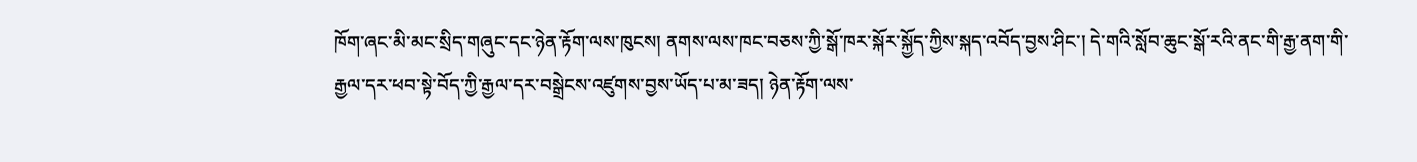ཁོག་ཞང་མི་མང་སྲིད་གཞུང་དང་ཉེན་རྟོག་ལས་ཁུངས། ནགས་ལས་ཁང་བཅས་ཀྱི་སྒོ་ཁར་སྐོར་སྐྱོད་ཀྱིས་སྐད་འབོད་བྱས་ཤིང་། དེ་གའི་སློབ་ཆུང་སྒོ་རའི་ནང་གི་རྒྱ་ནག་གི་རྒྱལ་དར་ཕབ་སྟེ་བོད་ཀྱི་རྒྱལ་དར་བསྒྲེངས་འཛུགས་བྱས་ཡོད་པ་མ་ཟད། ཉེན་རྟོག་ལས་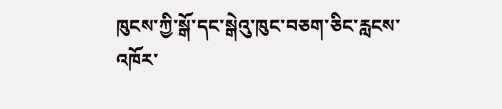ཁུངས་ཀྱི་སྒོ་དང་སྒེའུ་ཁུང་བཅག་ཅིང་རླངས་འཁོར་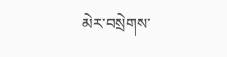མེར་བསྲེགས་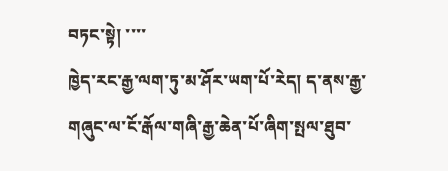བཏང་སྟེ། ་་་་
ཁྱེད་རང་རྒྱ་ལག་ཏུ་མ་ཤོར་ཡག་པོ་རེད། ད་ནས་རྒྱ་གཞུང་ལ་ངོ་རྒོལ་གཞི་རྒྱ་ཆེན་པོ་ཞིག་སྤལ་ཐུབ་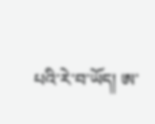པའི་རེ་བ་ཡོད། ཨ་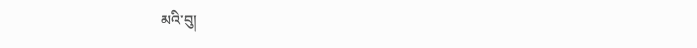མའི་བུ།